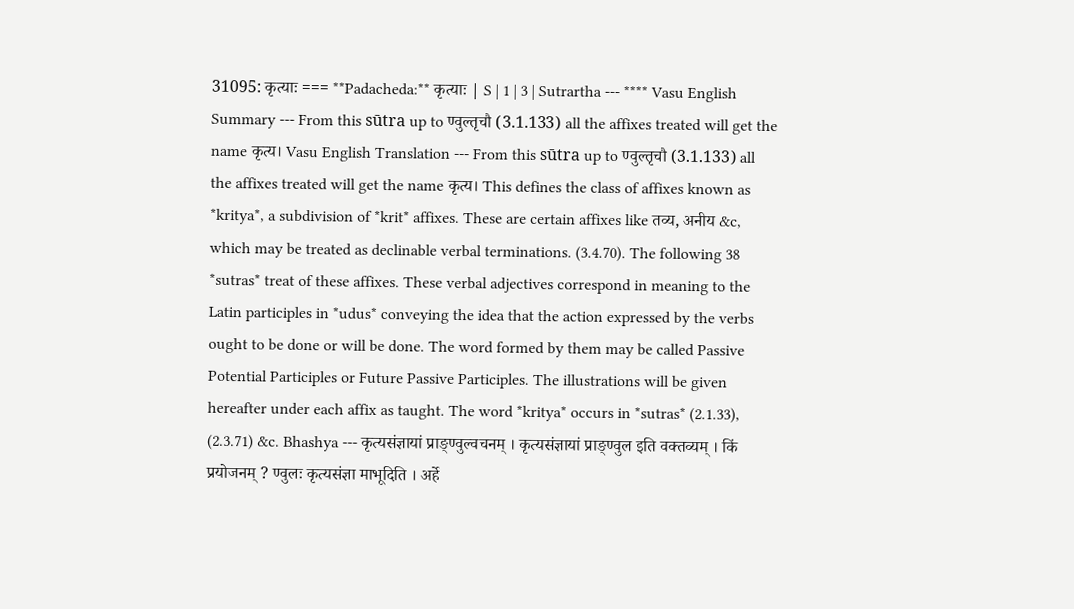31095: कृत्याः === **Padacheda:** कृत्याः | S | 1 | 3 | Sutrartha --- **** Vasu English Summary --- From this sūtra up to ण्वुल्तृचौ (3.1.133) all the affixes treated will get the name कृत्य। Vasu English Translation --- From this sūtra up to ण्वुल्तृचौ (3.1.133) all the affixes treated will get the name कृत्य। This defines the class of affixes known as *kritya*, a subdivision of *krit* affixes. These are certain affixes like तव्य, अनीय &c, which may be treated as declinable verbal terminations. (3.4.70). The following 38 *sutras* treat of these affixes. These verbal adjectives correspond in meaning to the Latin participles in *udus* conveying the idea that the action expressed by the verbs ought to be done or will be done. The word formed by them may be called Passive Potential Participles or Future Passive Participles. The illustrations will be given hereafter under each affix as taught. The word *kritya* occurs in *sutras* (2.1.33), (2.3.71) &c. Bhashya --- कृत्यसंज्ञायां प्राङ्ण्वुल्वचनम् । कृत्यसंज्ञायां प्राङ्ण्वुल इति वक्तव्यम् । किं प्रयोजनम् ? ण्वुलः कृत्यसंज्ञा माभूदिति । अर्हे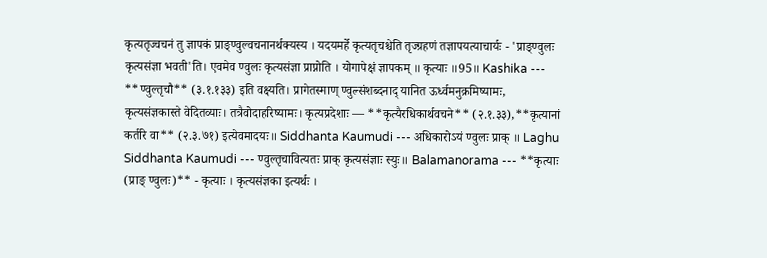कृत्यतृज्वचनं तु ज्ञापकं प्राङ्ण्वुल्वचनानर्थक्यस्य । यदयमर्हे कृत्यतृचश्चेति तृज्ग्रहणं तज्ञापयत्याचार्यः - 'प्राङ्ण्वुलः कृत्यसंज्ञा भवती'ति। एवमेव ण्वुलः कृत्यसंज्ञा प्राप्नोति । योगापेक्षं ज्ञापकम् ॥ कृत्याः ॥95॥ Kashika --- **ण्वुल्तृचौ** (३.१.१३३) इति वक्ष्यति। प्रागेतस्माण् ण्वुल्संशब्दनाद् यानित ऊर्ध्वमनुक्रमिष्यामः, कृत्यसंज्ञकास्ते वेदितव्याः। तत्रैवोदाहरिष्यामः। कृत्यप्रदेशाः — **कृत्यैरधिकार्थवचने** (२.१.३३),**कृत्यानां कर्तरि वा** (२.३.७१) इत्येवमादयः॥ Siddhanta Kaumudi --- अधिकारोऽयं ण्वुलः प्राक् ॥ Laghu Siddhanta Kaumudi --- ण्वुल्तृचावित्यतः प्राक् कृत्यसंज्ञाः स्युः॥ Balamanorama --- **कृत्याः (प्राङ् ण्वुलः)** - कृत्याः । कृत्यसंज्ञका इत्यर्थः ।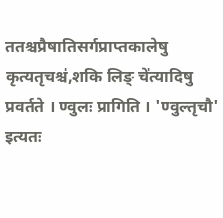ततश्चप्रैषातिसर्गप्राप्तकालेषु कृत्यतृचश्च॑,शकि लिङ् चे॑त्यादिषु प्रवर्तते । ण्वुलः प्रागिति । 'ण्वुल्तृचौ' इत्यतः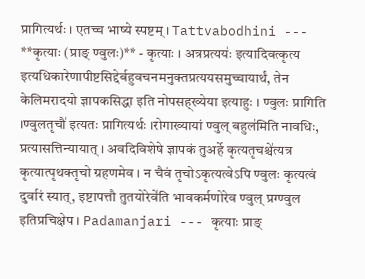प्रागित्यर्थः । एतच्च भाष्ये स्पष्टम् । Tattvabodhini --- **कृत्याः (प्राङ् ण्वुलः)** - कृत्याः । अत्रप्रत्ययः॑ इत्यादिवत्कृत्य इत्यधिकारेणापीष्टसिद्देर्बहुवचनमनुक्तप्रत्ययसमुच्चायार्थं, तेन केलिमरादयो ज्ञापकसिद्धा इति नोपसह्ख्येया इत्याहुः । ण्वुलः प्रागिति ।ण्वुलतृचौ॑ इत्यतः प्रागित्यर्थः ।रोगाख्यायां ण्वुल् बहुल॑मिति नावधिः, प्रत्यासत्तिन्यायात् । अवदिविशेषे ज्ञापकं तुअर्हे कृत्यतृचश्चे॑त्यत्र कृत्यात्पृथक्तृचो ग्रहणमेव । न चैवं तृचोऽकृत्यत्वेऽपि ण्वुलः कृत्यत्वं दुर्वारं स्यात्, इष्टापत्तौ तुतयोरेवे॑ति भावकर्मणोरेव ण्वुल् प्रग्ण्वुल इतिप्रचिक्षेप । Padamanjari --- कृत्याः प्राङ्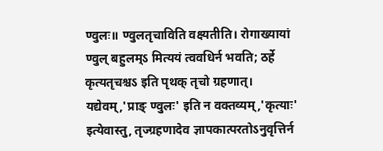ण्वुलः॥ ण्वुलतृचाविति वक्ष्यतीति। रोगाख्यायां ण्वुल् बहुलम्ऽ मित्ययं त्ववधिर्न भवति; ठर्हे कृत्यतृचश्चऽ इति पृथक् तृचो ग्रहणात्। यद्येवम्,'प्राङ् ण्वुलः' इति न वक्तव्यम्,'कृत्याः' इत्येवास्तु, तृज्ग्रहणादेव ज्ञापकात्परतोऽनुवृत्तिर्न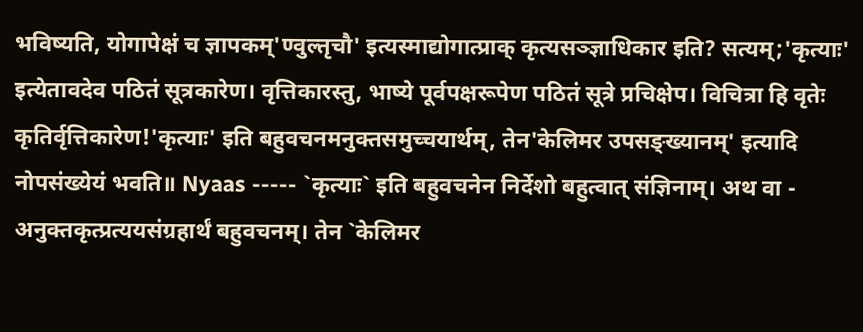भविष्यति, योगापेक्षं च ज्ञापकम्'ण्वुल्तृचौ' इत्यस्माद्योगात्प्राक् कृत्यसञ्ज्ञाधिकार इति? सत्यम्;'कृत्याः' इत्येतावदेव पठितं सूत्रकारेण। वृत्तिकारस्तु, भाष्ये पूर्वपक्षरूपेण पठितं सूत्रे प्रचिक्षेप। विचित्रा हि वृतेः कृतिर्वृत्तिकारेण!'कृत्याः' इति बहुवचनमनुक्तसमुच्चयार्थम्, तेन'केलिमर उपसङ्ख्यानम्' इत्यादि नोपसंख्येयं भवति॥ Nyaas ----- `कृत्याः` इति बहुवचनेन निर्देशो बहुत्वात् संज्ञिनाम्। अथ वा - अनुक्तकृत्प्रत्ययसंग्रहार्थं बहुवचनम्। तेन `केलिमर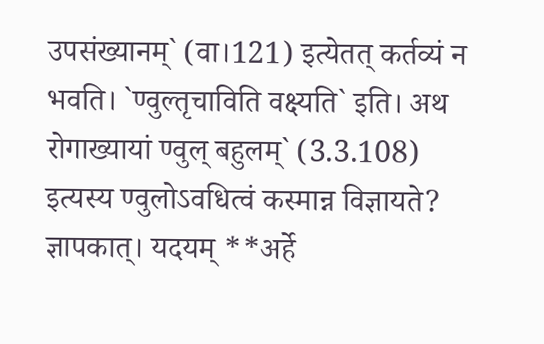उपसंख्यानम्` (वा।121) इत्येतत् कर्तव्यं न भवति। `ण्वुल्तृचाविति वक्ष्यति` इति। अथ रोगाख्यायां ण्वुल् बहुलम्` (3.3.108) इत्यस्य ण्वुलोऽवधित्वं कस्मान्न विज्ञायते? ज्ञापकात्। यदयम् **अर्हे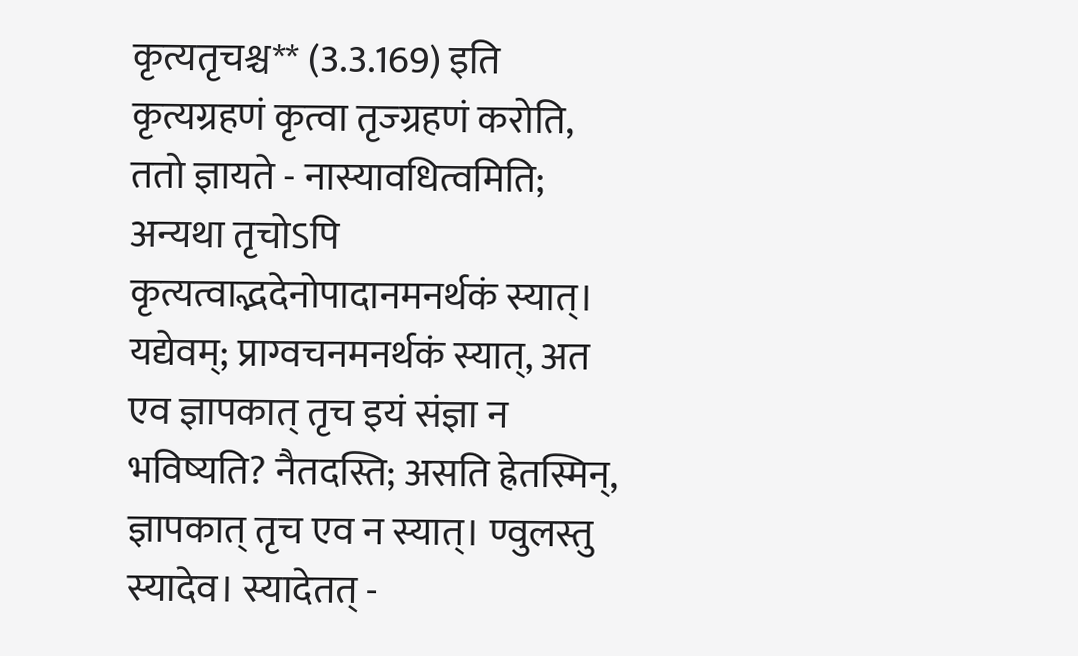कृत्यतृचश्च** (3.3.169) इति कृत्यग्रहणं कृत्वा तृज्ग्रहणं करोति, ततो ज्ञायते - नास्यावधित्वमिति; अन्यथा तृचोऽपि कृत्यत्वाद्भदेनोपादानमनर्थकं स्यात्। यद्येवम्; प्राग्वचनमनर्थकं स्यात्, अत एव ज्ञापकात् तृच इयं संज्ञा न भविष्यति? नैतदस्ति; असति ह्रेतस्मिन्, ज्ञापकात् तृच एव न स्यात्। ण्वुलस्तु स्यादेव। स्यादेतत् -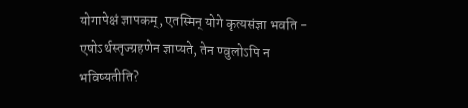योगापेक्षं ज्ञापकम्, एतस्मिन् योगे कृत्यसंज्ञा भवति - एषोऽर्थस्तृज्ग्रहणेन ज्ञाप्यते, तेन ण्वुलोऽपि न भविष्यतीति?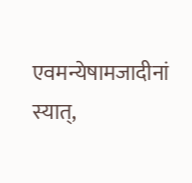एवमन्येषामजादीनां स्यात्,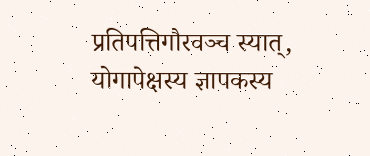प्रतिपत्तिगौरवञ्च स्यात्, योगापेक्षस्य ज्ञापकस्य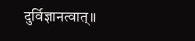दुर्विज्ञानत्वात्॥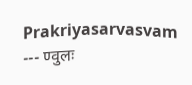Prakriyasarvasvam --- ण्वुलः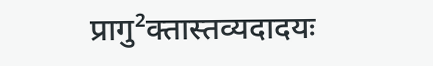प्रागु²क्तास्तव्यदादयः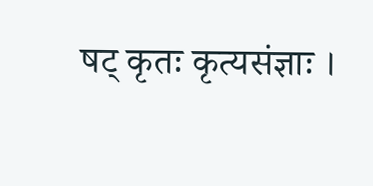षट् कृतः कृत्यसंज्ञाः ।